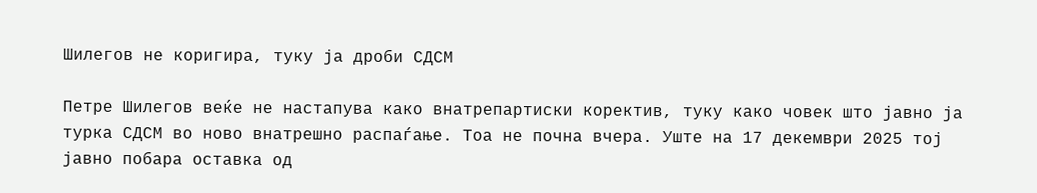Шилегов не коригира, туку ја дроби СДСМ

Петре Шилегов веќе не настапува како внатрепартиски коректив, туку како човек што јавно ја турка СДСМ во ново внатрешно распаѓање. Тоа не почна вчера. Уште на 17 декември 2025 тој јавно побара оставка од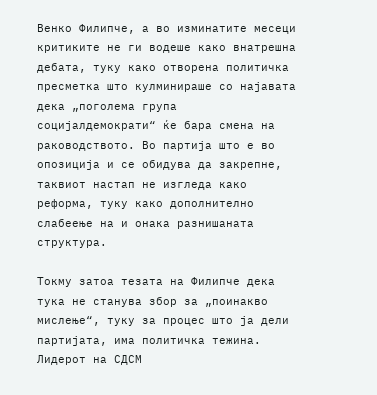Венко Филипче, а во изминатите месеци критиките не ги водеше како внатрешна дебата, туку како отворена политичка пресметка што кулминираше со најавата дека „поголема група социјалдемократи“ ќе бара смена на раководството. Во партија што е во опозиција и се обидува да закрепне, таквиот настап не изгледа како реформа, туку како дополнително слабеење на и онака разнишаната структура.

Токму затоа тезата на Филипче дека тука не станува збор за „поинакво мислење“, туку за процес што ја дели партијата, има политичка тежина. Лидерот на СДСМ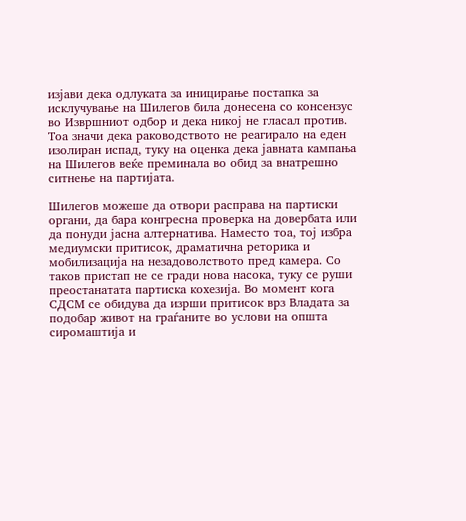изјави дека одлуката за иницирање постапка за исклучување на Шилегов била донесена со консензус во Извршниот одбор и дека никој не гласал против. Тоа значи дека раководството не реагирало на еден изолиран испад, туку на оценка дека јавната кампања на Шилегов веќе преминала во обид за внатрешно ситнење на партијата.

Шилегов можеше да отвори расправа на партиски органи, да бара конгресна проверка на довербата или да понуди јасна алтернатива. Наместо тоа, тој избра медиумски притисок, драматична реторика и мобилизација на незадоволството пред камера. Со таков пристап не се гради нова насока, туку се руши преостанатата партиска кохезија. Во момент кога СДСМ се обидува да изрши притисок врз Владата за подобар живот на граѓаните во услови на општа сиромаштија и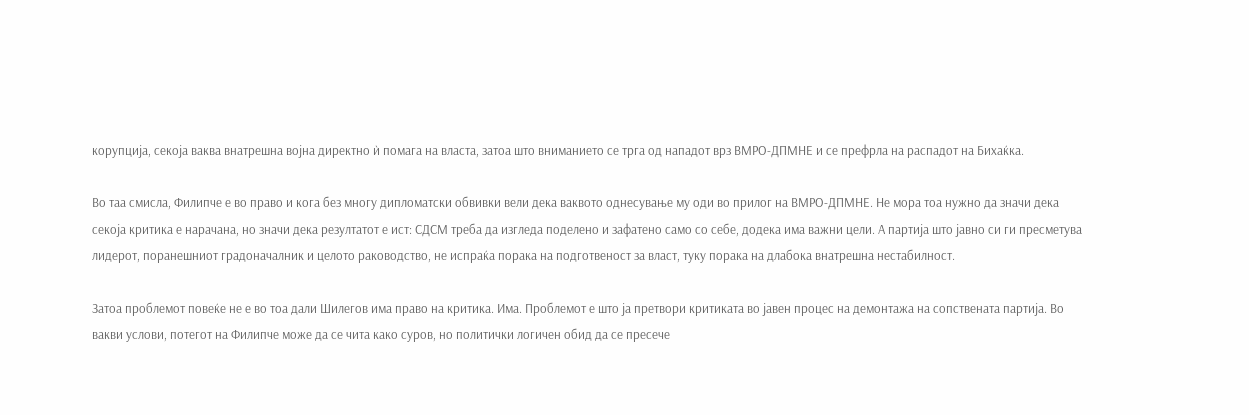корупција, секоја ваква внатрешна војна директно ѝ помага на власта, затоа што вниманието се трга од нападот врз ВМРО-ДПМНЕ и се префрла на распадот на Бихаќка.

Во таа смисла, Филипче е во право и кога без многу дипломатски обвивки вели дека ваквото однесување му оди во прилог на ВМРО-ДПМНЕ. Не мора тоа нужно да значи дека секоја критика е нарачана, но значи дека резултатот е ист: СДСМ треба да изгледа поделено и зафатено само со себе, додека има важни цели. А партија што јавно си ги пресметува лидерот, поранешниот градоначалник и целото раководство, не испраќа порака на подготвеност за власт, туку порака на длабока внатрешна нестабилност.

Затоа проблемот повеќе не е во тоа дали Шилегов има право на критика. Има. Проблемот е што ја претвори критиката во јавен процес на демонтажа на сопствената партија. Во вакви услови, потегот на Филипче може да се чита како суров, но политички логичен обид да се пресече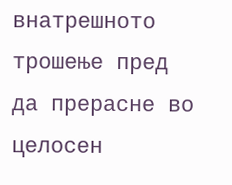внатрешното трошење пред да прерасне во целосен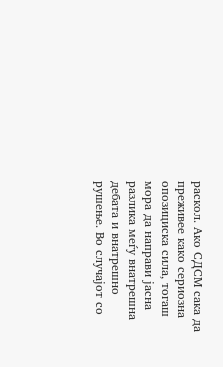раскол. Ако СДСМ сака да преживее како сериозна опозициска сила, тогаш мора да направи јасна разлика меѓу внатрешна дебата и внатрешно рушење. Во случајот со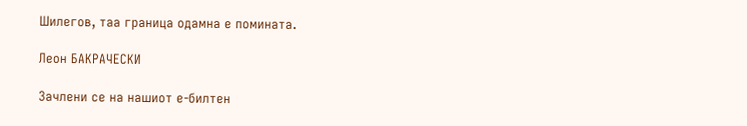Шилегов, таа граница одамна е помината.

Леон БАКРАЧЕСКИ

Зачлени се на нашиот е-билтен